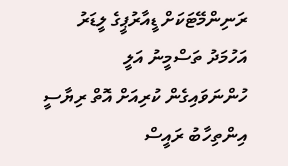ރަނިންމޭޓަކަށް ޑީއާރުޕީގެ ލީޑަރު އަހުމަދު ތަސްމީނު އަލީ ހުންނަވައިގެން ކުރިއަށް އޮތް ރިޔާސީ އިންތިހާބު ރައީސް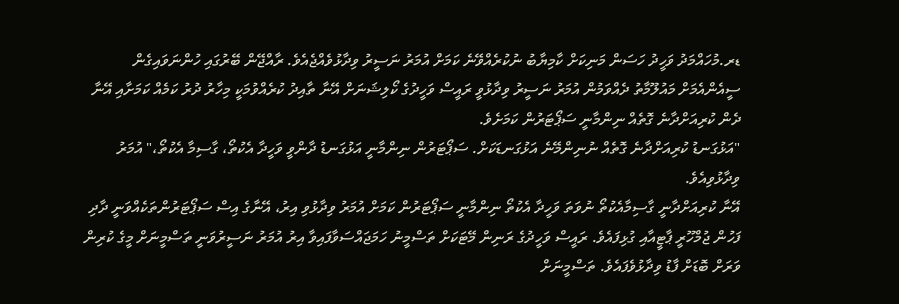ޑރ.މުހައްމަދު ވަހީދު ހަސަން މަނިކަށް ކާމިޔާބު ނުކުރެއްވޭނެ ކަމަށް އުމަރު ނަސީރު ވިދާޅުވެއްޖެއެވެ. ރާއްޖޭން ބޭރުގައި ހުންނަވައިގެން ސީއެންއެމަށް މައުލޫމާތު ދެއްވަމުން އުމަރު ނަސީރު ވިދާޅުވީ ރައީސް ވަހީދުގެ ކޯލިޝަނަށް އޭނާ ތާއިދު ކުރެއްވުމަކީ މިހާރު ދުރު ކަމެއް ކަމަށާއި އޭނާ ދެން ކުރިއަށްދާނެ ގޮތެއް ނިންމާނީ ސަޕޯޓަރުން ކަމަށެވެ.
"އަޅުގަނޑު ކުރިއަށްދާނެ ގޮތެއް ނުނިންމޭނެ އަޅުގަނޑަކަށް. ސަޕޯޓަރުން ނިންމާނީ އަޅުގަނޑު ދާންވީ ވަހީދާ އެކުތޯ، ގާސިމާ އެކުތޯ،" އުމަރު ވިދާޅުވިއެވެ.
އޭނާ ކުރިއަށްދާނީ ގާސިމާއެކުތޯ ނުވަތަ ވަހީދާ އެކުތޯ ނިންމާނީ ސަޕޯޓަރުން ކަމަށް އުމަރު ވިދާޅުވި އިރު، އޭނާގެ އިސް ސަޕޯޓަރުންތަކެއްވަނީ ދާދި ފަހުން ޖުމްހޫރީ ޕާޓީއާއި ގުޅިފައެވެ. ރައީސް ވަހީދުގެ ރަނިން މޭޓަކަށް ތަސްމީނު ހަމަޖައްސަވާފައިވާ އިރު އުމަރު ނަސީރުވަނީ ތަސްމީނަށް މީގެ ކުރިން ވަރަށް ބޮޑަށް ފާޑު ވިދާޅުވެފައެވެ. ތަސްމީނަށް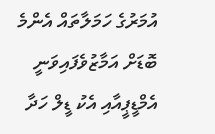އުމަރުގެ ހަމަލާތައް އެންމެ ބޮޑަށް އަމާޒުވެފައިވަނީ އެމްޑީޕީއާއި އެކު ޑީލް ހަދާ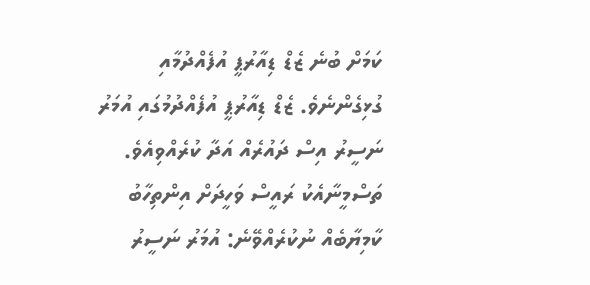ކަމަށް ބުނެ ޒެޑް ޑިއާރުޕީ އުފެއްދުމާއި ގުޅިގެންނެވެ. ޒެޑް ޑިއާރުޕީ އުފެއްދުމުގައި އުމަރު ނަސީރު އިސް ދައުރެއް އަދާ ކުރެއްވިއެވެ.
ތަސްމީނާއެކު ރައީސް ވަހީދަށް އިންތިހާބު ކާމިޔާބެއް ނުކުރެއްވޭނެ: އުމަރު ނަސީރު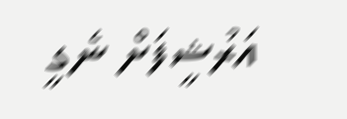އަރުޝީފަށް ނެގީ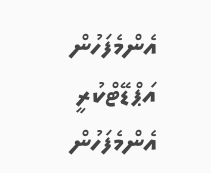އެންމެފަހުން އަޕްޑޭޓްކުރީ
އެންމެފަހުން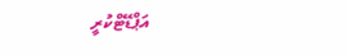އަޕްޑޭޓްކުރީ